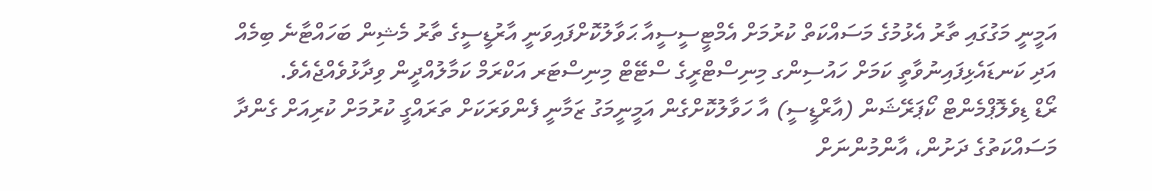އަމީނީ މަގުގައި ތާރު އެޅުމުގެ މަސައްކަތް ކުރުމަށް އެމްޓީސީސީއާ ޙަވާލުކޮށްފައިވަނީ އާރުޑީސީގެ ތާރު މެޝިން ބަހައްޓާނެ ބިމެއް އަދި ކަނޑައެޅިފައިނުވާތީ ކަމަށް ހައުސިންގ މިނިސްޓްރީގެ ސްޓޭޓް މިނިސްޓަރ އަކްރަމް ކަމާލުއްދީން ވިދާޅުވެއްޖެއެވެ.
ރޯޑް ޑިވެލޮޕްމެންޓް ކޯޕަރޭޝަން (އާރްޑީސީ) އާ ހަވާލުކޮށްގެން އަމީނީމަގު ޒަމާނީ ފެންވަރަކަށް ތަރައްގީ ކުރުމަށް ކުރިއަށް ގެންދާ މަސައްކަތުގެ ދަށުން، އާންމުންނަށް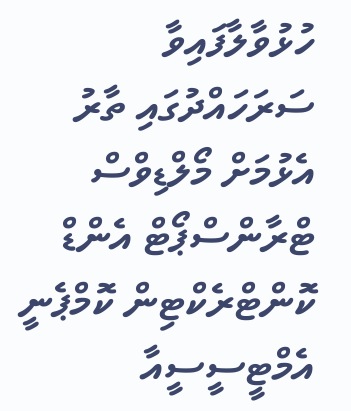ހުޅުވާލާފައިވާ ސަރަހައްދުގައި ތާރު އެޅުމަށް މޯލްޑިވްސް ޓްރާންސްޕޯޓް އެންޑް ކޮންޓްރެކްޓިން ކޮމްޕެނީ އެމްޓީސީސީއާ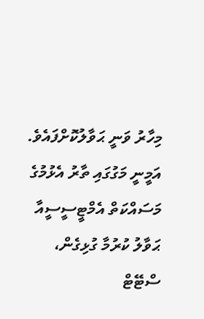މިހާރު ވަނީ ޙަވާލުކޮށްފައެވެ.
އަމީނީ މަގުގައި ތާރު އެޅުމުގެ މަސައްކަތް އެމްޓީސީސީއާ ޙަވާލު ކުރުމާ ގުޅިގެން، ސްޓޭޓް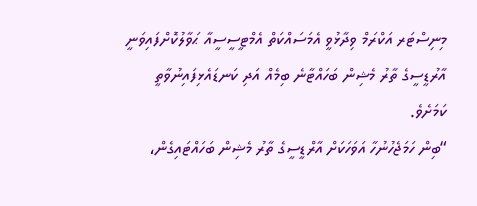މިނިސްޓަރ އަކްރަމް ވިދާޅުވީ އެމަސައްކަތް އެމްޓީސީސީއާ ޙަވާލުކޮށްފައިވަނީ އާރުޑީސީގެ ތާރު މެޝިން ބަހައްޓާނެ ބިމެއް އަދި ކަނޑައެޅިފައިނުވާތީ ކަމަށެވެ.
“ބިން ހަމަޖެހުނުހާ އަވަހަކަށް އާރްޑީސީގެ ތާރު މެޝިން ބަހައްޓައިގެން،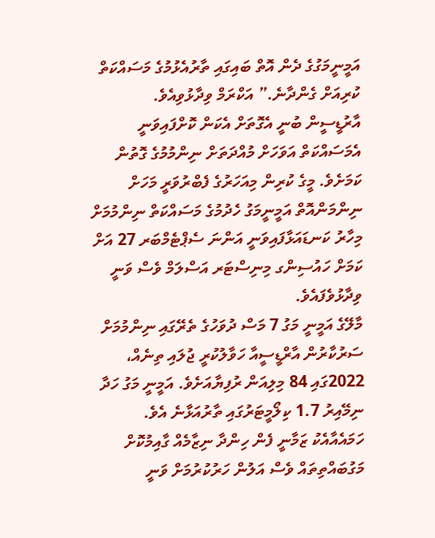އަމީނީމަގުގެ ދެން އޮތް ބައިގައި ތާރުއެޅުމުގެ މަސައްކަތް ކުރިއަށް ގެންދާނެ.” އަކްރަމް ވިދާޅުވިއެވެ.
އާރުޑީސީން ބުނީ އެގޮތަށް އެކަން ކޮށްފައިވަނީ އެމަސައްކަތް އަވަހަށް މުއްދަތަށް ނިންމުމުގެ ގޮތުން ކަމަށެވެ. މީގެ ކުރިން މިއަހަރުގެ ފެބްރުވަރީ މަހަށް ނިންމަންއޮތް އަމީނީމަގު ހެދުމުގެ މަސައްކަތް ނިންމުމަށް މިހާރު ކަނޑައަޅާފައިވަނީ އަންނަ ސެޕްޓެމްބަރ 27 އަށް ކަމަށް ހައުސިންގ މިނިސްޓަރ އަސްލަމް ވެސް ވަނީ ވިދާޅުވެފައެވެ.
މާލޭގެ އަމީނީ މަގު 7 މަސް ދުވަހުގެ ތެރޭގައި ނިންމުމަށް ސަރުކާރުން އާރްޑީސީއާ ހަވާލުކުރީ ޖުލައި ތިނެއް، 2022ގައި 84 މިލިއަން ރުފިޔާއަށެވެ. އަމީނީ މަގު ހަދާ ނިމޭއިރު 1.7 ކިލޯމީޓަރުގައި ތާރުއަޅާނެ އެވެ. ހަމައެއާއެކު ޒަމާނީ ފެން ހިންދާ ނިޒާމެއް ގާއިމުކޮށް މަގުބައްތިތައް ވެސް އަލުން ހަރުކުރުމަށް ވަނީ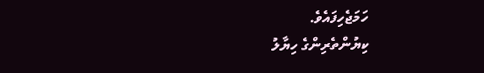ހަމަޖެހިފައެވެ.
ކިޔުންތެރިންގެ ހިޔާލު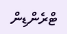ޓްރެންޑިން